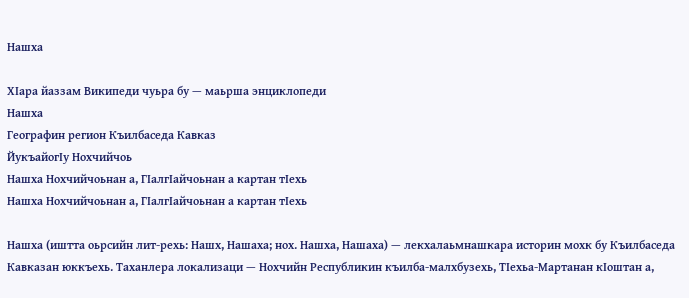Нашха

ХӀара йаззам Википеди чуьра бу — маьрша энциклопеди
Нашха
Географин регион Къилбаседа Кавказ
ЙукъайогӀу Нохчийчоь
Нашха Нохчийчоьнан а, ГӀалгӀайчоьнан а картан тӀехь
Нашха Нохчийчоьнан а, ГӀалгӀайчоьнан а картан тӀехь

Нашха (иштта оьрсийн лит-рехь: Нашх, Нашаха; нох. Нашха, Нашаха) — лекхалаьмнашкара историн мохк бу Къилбаседа Кавказан юккъехь. Таханлера локализаци — Нохчийн Республикин къилба-малхбузехь, ТӀехьа-Мартанан кӀоштан а,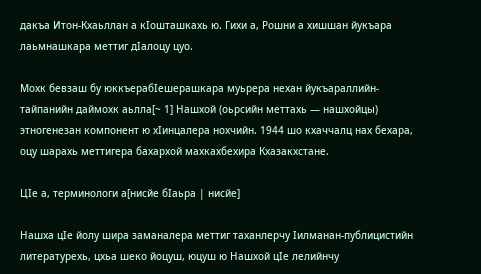дакъа Итон-Кхаьллан а кӀошташкахь ю. Гихи а, Рошни а хишшан йукъара лаьмнашкара меттиг дӀалоцу цуо.

Мохк бевзаш бу юккъерабӀешерашкара муьрера нехан йукъараллийн-тайпанийн даймохк аьлла[~ 1] Нашхой (оьрсийн меттахь — нашхойцы) этногенезан компонент ю хӀинцалера нохчийн. 1944 шо кхаччалц нах бехара, оцу шарахь меттигера бахархой махкахбехира Кхазакхстане.

ЦӀе а, терминологи а[нисйе бӀаьра | нисйе]

Нашха цӀе йолу шира заманалера меттиг таханлерчу Ӏилманан-публицистийн литературехь, цхьа шеко йоцуш, юцуш ю Нашхой цӀе лелийнчу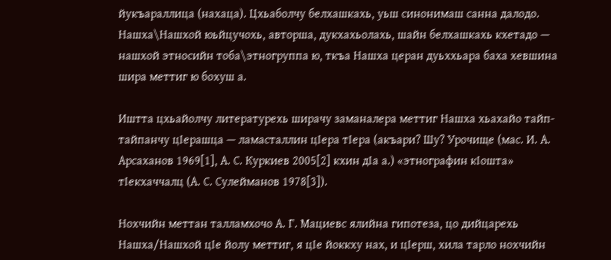йукъараллица (нахаца). Цхьаболчу белхашкахь, уьш синонимаш санна далодо. Нашха\Нашхой юьйцучохь, авторша, дукхахьолахь, шайн белхашкахь кхетадо — нашхой этносийн тоба\этногруппа ю, ткъа Нашха церан дуьххьара баха хевшина шира меттиг ю бохуш а.

Иштта цхьайолчу литературехь ширачу заманалера меттиг Нашха хьахайо тайп-тайпанчу цӀерашца — ламасталлин цӀера тӀера (акъари? Шу? Урочище (мас. И. А. Арсаханов 1969[1], А. С. Куркиев 2005[2] кхин дӀа а.) «этнографин кӀошта» тӀекхаччалц (А. С. Сулейманов 1978[3]).

Нохчийн меттан талламхочо А. Г. Мациевс ялийна гипотеза, цо дийцарехь Нашха/Нашхой цӀе йолу меттиг, я цӀе йоккху нах, и цӀерш, хила тарло нохчийн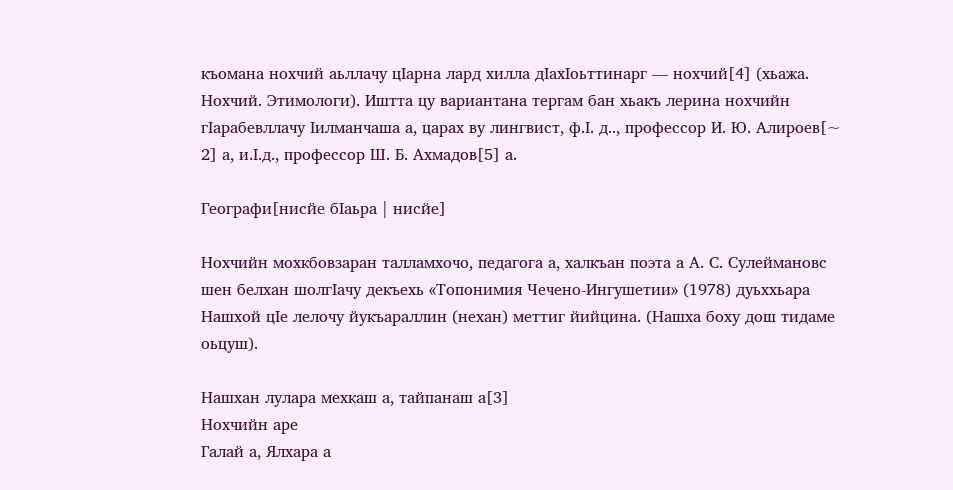къомана нохчий аьллачу цӀарна лард хилла дӀахӀоьттинарг — нохчий[4] (хьажа. Нохчий. Этимологи). Иштта цу вариантана тергам бан хьакъ лерина нохчийн гӀарабевллачу Ӏилманчаша а, царах ву лингвист, ф.Ӏ. д.., профессор И. Ю. Алироев[~ 2] а, и.Ӏ.д., профессор Ш. Б. Ахмадов[5] а.

Географи[нисйе бӀаьра | нисйе]

Нохчийн мохкбовзаран талламхочо, педагога а, халкъан поэта а А. С. Сулеймановс шен белхан шолгӀачу декъехь «Топонимия Чечено-Ингушетии» (1978) дуьххьара Нашхой цӀе лелочу йукъараллин (нехан) меттиг йийцина. (Нашха боху дош тидаме оьцуш).

Нашхан лулара мехкаш а, тайпанаш а[3]
Нохчийн аре
Галай а, Ялхара а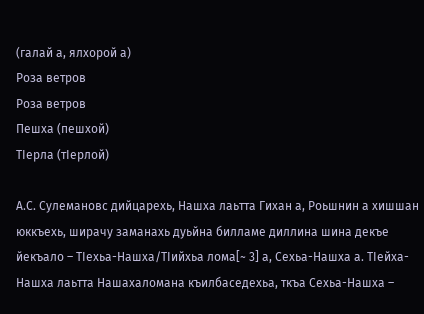(галай а, ялхорой а)
Роза ветров
Роза ветров
Пешха (пешхой)
ТӀерла (тӀерлой)

А.С. Сулемановс дийцарехь, Нашха лаьтта Гихан а, Роьшнин а хишшан юккъехь, ширачу заманахь дуьйна билламе диллина шина декъе йекъало – ТӀехьа-Нашха/ТӀийхьа лома[~ 3] а, Сехьа-Нашха а. ТӀейха-Нашха лаьтта Нашахаломана къилбаседехьа, ткъа Сехьа-Нашха –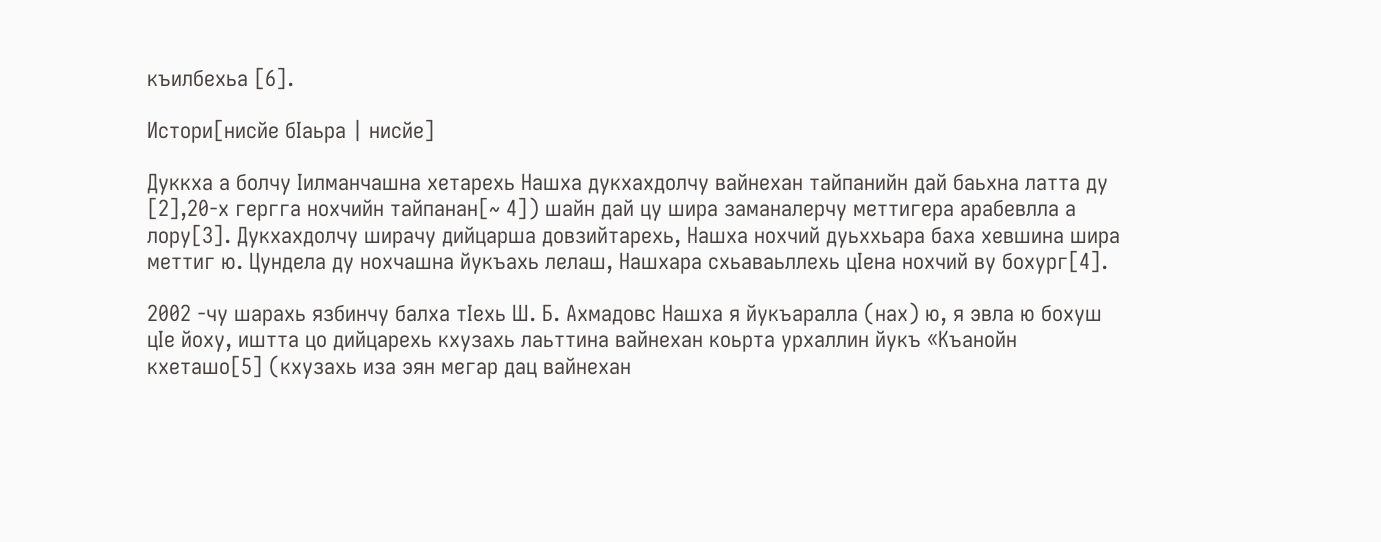къилбехьа [6].

Истори[нисйе бӀаьра | нисйе]

Дуккха а болчу Ӏилманчашна хетарехь Нашха дукхахдолчу вайнехан тайпанийн дай баьхна латта ду [2],20-х гергга нохчийн тайпанан[~ 4]) шайн дай цу шира заманалерчу меттигера арабевлла а лору[3]. Дукхахдолчу ширачу дийцарша довзийтарехь, Нашха нохчий дуьххьара баха хевшина шира меттиг ю. Цундела ду нохчашна йукъахь лелаш, Нашхара схьаваьллехь цӀена нохчий ву бохург[4].

2002 -чу шарахь язбинчу балха тӀехь Ш. Б. Ахмадовс Нашха я йукъаралла (нах) ю, я эвла ю бохуш цӀе йоху, иштта цо дийцарехь кхузахь лаьттина вайнехан коьрта урхаллин йукъ «Къанойн кхеташо[5] (кхузахь иза эян мегар дац вайнехан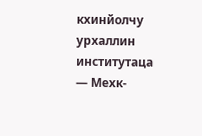кхинйолчу урхаллин институтаца — Мехк-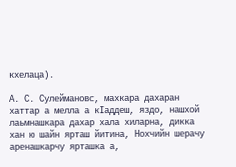кхелаца).

А. С. Сулеймановс, махкара дахаран хаттар а мелла а кӀаддеш, яздо, нашхой лаьмнашкара дахар хала хиларна, дикка хан ю шайн ярташ йитина, Нохчийн шерачу аренашкарчу ярташка а,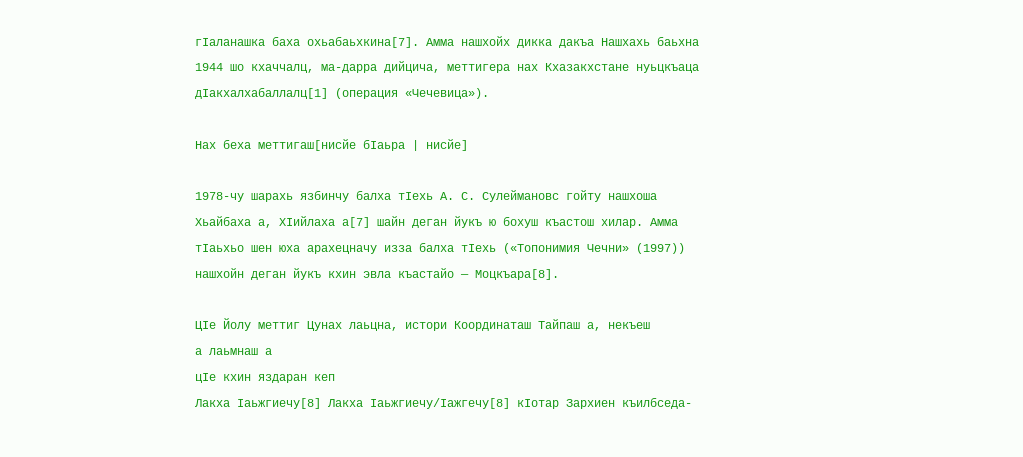гӀаланашка баха охьабаьхкина[7]. Амма нашхойх дикка дакъа Нашхахь баьхна 1944 шо кхаччалц, ма-дарра дийцича, меттигера нах Кхазакхстане нуьцкъаца дӀакхалхабаллалц[1] (операция «Чечевица»).

Нах беха меттигаш[нисйе бӀаьра | нисйе]

1978-чу шарахь язбинчу балха тӀехь А. С. Сулеймановс гойту нашхоша Хьайбаха а, ХIийлаха а[7] шайн деган йукъ ю бохуш къастош хилар. Амма тӀаьхьо шен юха арахецначу изза балха тӀехь («Топонимия Чечни» (1997)) нашхойн деган йукъ кхин эвла къастайо — Моцкъара[8].

ЦӀе Йолу меттиг Цунах лаьцна, истори Координаташ Тайпаш а, некъеш
а лаьмнаш а
цӀе кхин яздаран кеп
Лакха Ӏаьжгиечу[8] Лакха Iаьжгиечу/Iажгечу[8] кӀотар Зархиен къилбседа-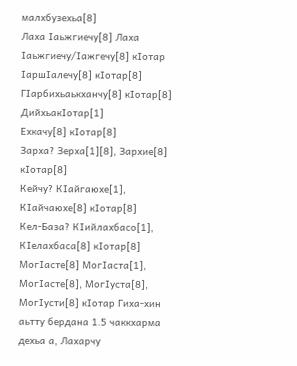малхбузехьа[8]
Лаха Ӏаьжгиечу[8] Лаха Iаьжгиечу/Iажгечу[8] кӀотар
IаршIалечу[8] кӀотар[8]
ГIарбихьаькханчу[8] кӀотар[8]
ДийхьакIотар[1]
Ехкачу[8] кӀотар[8]
Зарха? Зерха[1][8], Зархие[8] кӀотар[8]
Кейчу? КIайгаюхе[1], КIайчаюхе[8] кӀотар[8]
Кел-База? КIийлахбасо[1], КIелахбаса[8] кӀотар[8]
МогIасте[8] МогIаста[1], МогIасте[8], МогIуста[8], МогIусти[8] кӀотар Гиха-хин аьтту бердана 1.5 чаккхарма дехьа а, Лахарчу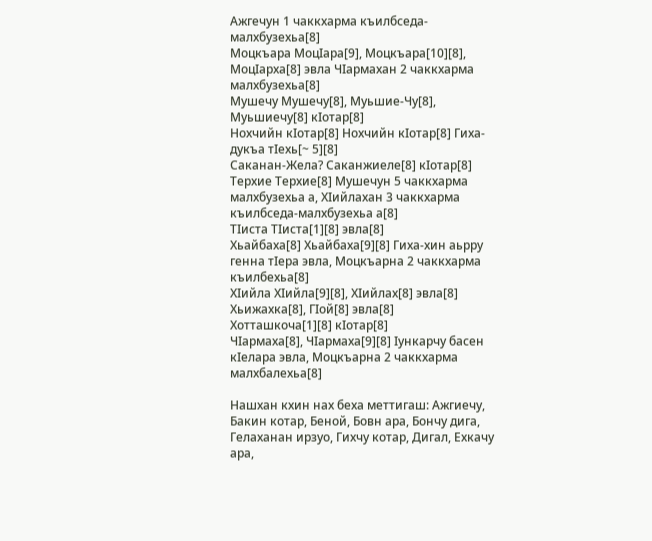Ажгечун 1 чаккхарма къилбседа-малхбузехьа[8]
Моцкъара МоцIара[9], Моцкъара[10][8], МоцIарха[8] эвла ЧIармахан 2 чаккхарма малхбузехьа[8]
Мушечу Мушечу[8], Муьшие-Чу[8], Муьшиечу[8] кӀотар[8]
Нохчийн кӀотар[8] Нохчийн кӀотар[8] Гиха-дукъа тӀехь[~ 5][8]
Саканан-Жела? Саканжиеле[8] кӀотар[8]
Терхие Терхие[8] Мушечун 5 чаккхарма малхбузехьа а, ХӀийлахан 3 чаккхарма къилбседа-малхбузехьа а[8]
ТӀиста ТIиста[1][8] эвла[8]
Хьайбаха[8] Хьайбаха[9][8] Гиха-хин аьрру генна тӀера эвла, Моцкъарна 2 чаккхарма къилбехьа[8]
ХӀийла ХIийла[9][8], ХIийлах[8] эвла[8]
Хьижахка[8], ГIой[8] эвла[8]
Хотташкоча[1][8] кӀотар[8]
ЧӀармаха[8], ЧIармаха[9][8] Ӏункарчу басен кӀелара эвла, Моцкъарна 2 чаккхарма малхбалехьа[8]

Нашхан кхин нах беха меттигаш: Ажгиечу, Бакин котар, Беной, Бовн ара, Бончу дига, Гелаханан ирзуо, Гихчу котар, Дигал, Ехкачу ара,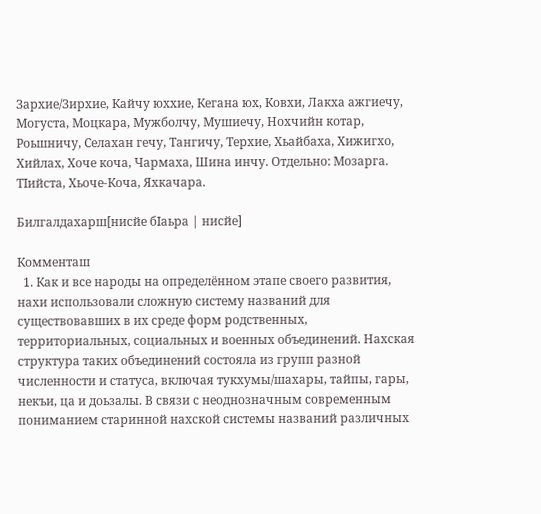Зархие/Зирхие, Кайчу юххие, Кегана юх, Ковхи, Лакха ажгиечу, Могуста, Моцкара, Мужболчу, Мушиечу, Нохчийн котар, Роьшничу, Селахан гечу, Тангичу, Терхие, Хьайбаха, Хижигхо, Хийлах, Хоче коча, Чармаха, Шина инчу. Отдельно: Мозарга. ТӀийста, Хьоче-Коча, Яхкачара.

Билгалдахарш[нисйе бӀаьра | нисйе]

Комменташ
  1. Как и все народы на определённом этапе своего развития, нахи использовали сложную систему названий для существовавших в их среде форм родственных, территориальных, социальных и военных объединений. Нахская структура таких объединений состояла из групп разной численности и статуса, включая тукхумы/шахары, тайпы, гары, некъи, ца и доьзалы. В связи с неоднозначным современным пониманием старинной нахской системы названий различных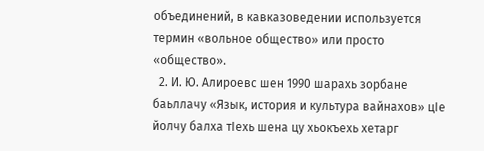объединений, в кавказоведении используется термин «вольное общество» или просто «общество».
  2. И. Ю. Алироевс шен 1990 шарахь зорбане баьллачу «Язык, история и культура вайнахов» цӀе йолчу балха тӀехь шена цу хьокъехь хетарг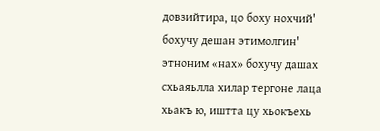довзийтира, цо боху нохчий' бохучу дешан этимолгин' этноним «нах» бохучу дашах схьаяьлла хилар тергоне лаца хьакъ ю, иштта цу хьокъехь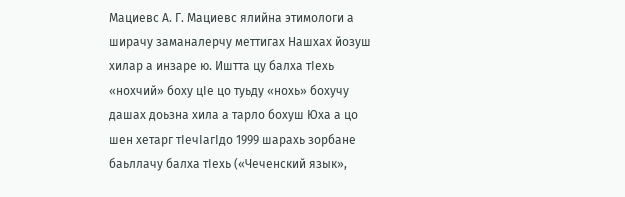Мациевс А. Г. Мациевс ялийна этимологи а ширачу заманалерчу меттигах Нашхах йозуш хилар а инзаре ю. Иштта цу балха тӀехь «нохчий» боху цӀе цо туьду «нохь» бохучу дашах доьзна хила а тарло бохуш Юха а цо шен хетарг тӀечӀагӀдо 1999 шарахь зорбане баьллачу балха тӀехь («Чеченский язык»,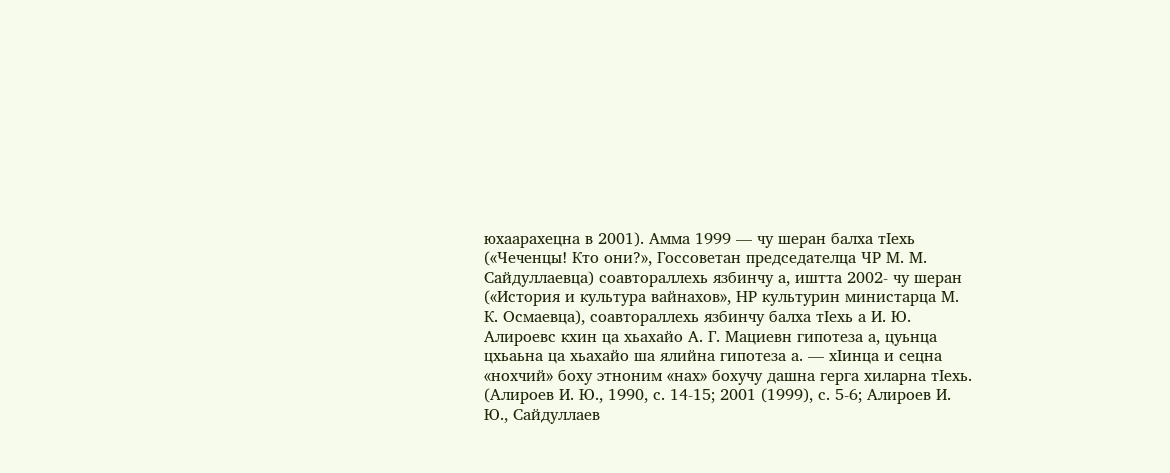юхаарахецна в 2001). Амма 1999 — чу шеран балха тӀехь («Чеченцы! Кто они?», Госсоветан председателца ЧР М. М. Сайдуллаевца) соавтораллехь язбинчу а, иштта 2002- чу шеран («История и культура вайнахов», НР культурин министарца М. К. Осмаевца), соавтораллехь язбинчу балха тӀехь а И. Ю. Алироевс кхин ца хьахайо А. Г. Мациевн гипотеза а, цуьнца цхьаьна ца хьахайо ша ялийна гипотеза а. — хӀинца и сецна «нохчий» боху этноним «нах» бохучу дашна герга хиларна тӀехь. (Алироев И. Ю., 1990, с. 14-15; 2001 (1999), с. 5-6; Алироев И. Ю., Сайдуллаев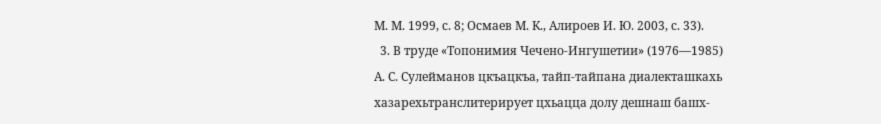М. М. 1999, с. 8; Осмаев М. К., Алироев И. Ю. 2003, с. 33).
  3. В труде «Топонимия Чечено-Ингушетии» (1976—1985) А. С. Сулейманов цкъацкъа, тайп-тайпана диалекташкахь хазарехьтранслитерирует цхьацца долу дешнаш башх-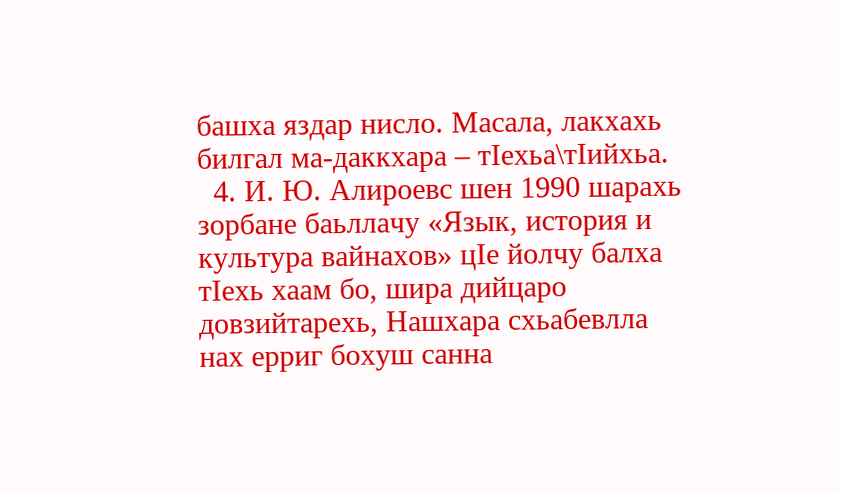башха яздар нисло. Масала, лакхахь билгал ма-даккхара – тӀехьа\тӀийхьа.
  4. И. Ю. Алироевс шен 1990 шарахь зорбане баьллачу «Язык, история и культура вайнахов» цӀе йолчу балха тӀехь хаам бо, шира дийцаро довзийтарехь, Нашхара схьабевлла нах ерриг бохуш санна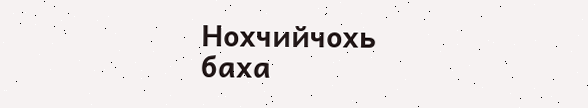Нохчийчохь баха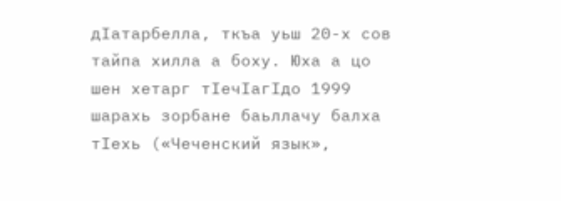дӀатарбелла, ткъа уьш 20-х сов тайпа хилла а боху. Юха а цо шен хетарг тӀечӀагӀдо 1999 шарахь зорбане баьллачу балха тӀехь («Чеченский язык»,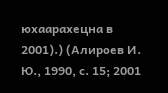юхаарахецна в 2001).) (Алироев И. Ю., 1990, с. 15; 2001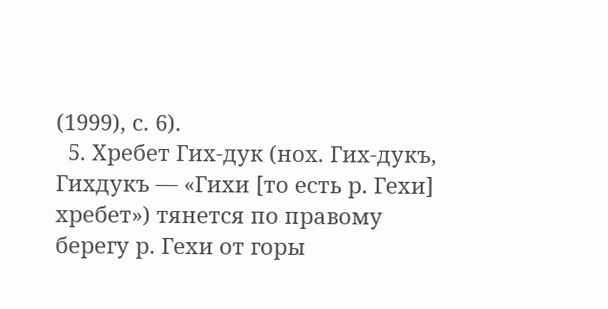(1999), с. 6).
  5. Хребет Гих-дук (нох. Гих-дукъ, Гихдукъ — «Гихи [то есть р. Гехи] хребет») тянется по правому берегу р. Гехи от горы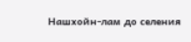Нашхойн-лам до селения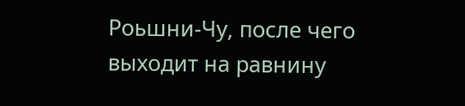Роьшни-Чу, после чего выходит на равнину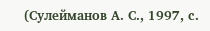(Сулейманов А. С., 1997, с.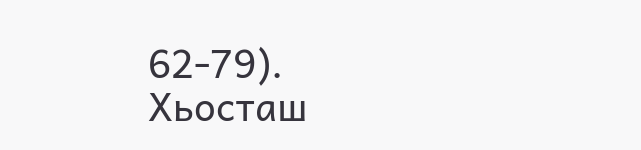62-79).
Хьосташ